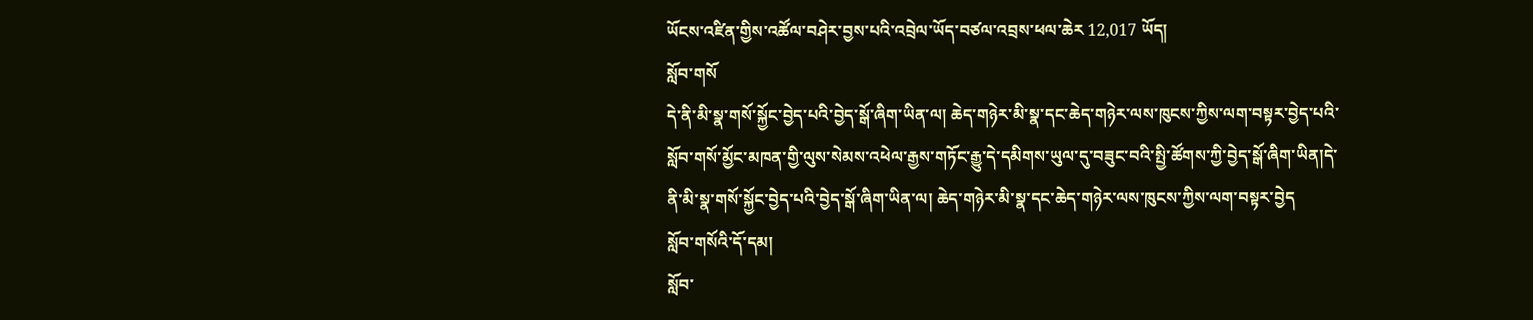ཡོངས་འཛིན་གྱིས་འཚོལ་བཤེར་བྱས་པའི་འབྲེལ་ཡོད་བཙལ་འབྲས་ཕལ་ཆེར 12,017 ཡོད།
སློབ་གསོ
དེ་ནི་མི་སྣ་གསོ་སྐྱོང་བྱེད་པའི་བྱེད་སྒོ་ཞིག་ཡིན་ལ། ཆེད་གཉེར་མི་སྣ་དང་ཆེད་གཉེར་ལས་ཁུངས་ཀྱིས་ལག་བསྟར་བྱེད་པའི་སློབ་གསོ་མྱོང་མཁན་གྱི་ལུས་སེམས་འཕེལ་རྒྱས་གཏོང་རྒྱུ་དེ་དམིགས་ཡུལ་དུ་བཟུང་བའི་སྤྱི་ཚོགས་ཀྱི་བྱེད་སྒོ་ཞིག་ཡིན།དེ་ནི་མི་སྣ་གསོ་སྐྱོང་བྱེད་པའི་བྱེད་སྒོ་ཞིག་ཡིན་ལ། ཆེད་གཉེར་མི་སྣ་དང་ཆེད་གཉེར་ལས་ཁུངས་ཀྱིས་ལག་བསྟར་བྱེད
སློབ་གསོའི་དོ་དམ།
སློབ་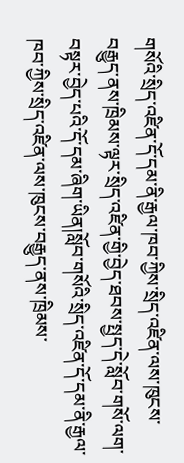གསོའི་སྲིད་འཛིན་དོ་དམ་ནི་རྒྱལ་ཁབ་ཀྱིས་སྲིད་འཛིན་ལས་ཁུངས་བརྒྱུད་ནས་ཁྲིམས་ལྟར་སྲིད་འཛིན་གྱི་བྱེད་ཐབས་སྤྱད་དེ་སློབ་གསོ་ལག་བསྟར་བྱེད་པའི་དོ་དམ་ཞིག་ཡིན།སློབ་གསོའི་སྲིད་འཛིན་དོ་དམ་ནི་རྒྱལ་ཁབ་ཀྱིས་སྲིད་འཛིན་ལས་ཁུངས་བརྒྱུད་ནས་ཁྲིམས་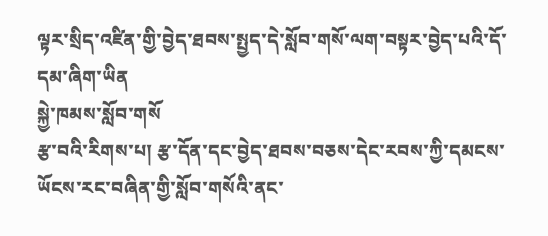ལྟར་སྲིད་འཛིན་གྱི་བྱེད་ཐབས་སྤྱད་དེ་སློབ་གསོ་ལག་བསྟར་བྱེད་པའི་དོ་དམ་ཞིག་ཡིན
སྐྱེ་ཁམས་སློབ་གསོ
རྩ་བའི་རིགས་པ། རྩ་དོན་དང་བྱེད་ཐབས་བཅས་དེང་རབས་ཀྱི་དམངས་ཡོངས་རང་བཞིན་གྱི་སློབ་གསོའི་ནང་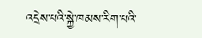འདྲེས་པའི་སྐྱེ་ཁམས་རིག་པའི་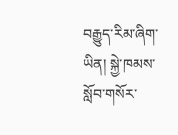བརྒྱུད་རིམ་ཞིག་ཡིན། སྐྱེ་ཁམས་སློབ་གསོར་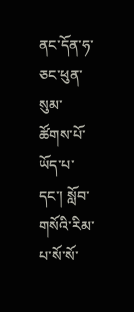ནང་དོན་ཧ་ཅང་ཕུན་སུམ་ཚོགས་པོ་ཡོད་པ་དང་། སློབ་གསོའི་རིམ་པ་སོ་སོ་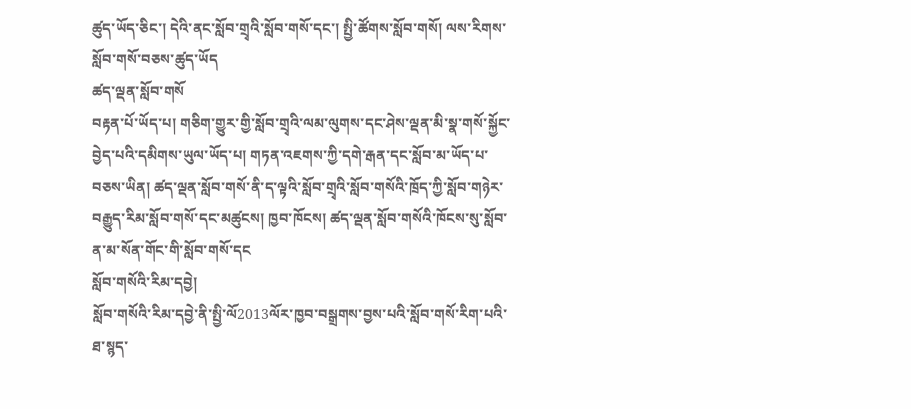ཚུད་ཡོད་ཅིང་། དེའི་ནང་སློབ་གྲྭའི་སློབ་གསོ་དང་། སྤྱི་ཚོགས་སློབ་གསོ། ལས་རིགས་སློབ་གསོ་བཅས་ཚུད་ཡོད
ཚད་ལྡན་སློབ་གསོ
བརྟན་པོ་ཡོད་པ། གཅིག་གྱུར་གྱི་སློབ་གྲྭའི་ལམ་ལུགས་དང་ཤེས་ལྡན་མི་སྣ་གསོ་སྐྱོང་བྱེད་པའི་དམིགས་ཡུལ་ཡོད་པ། གཏན་འཇགས་ཀྱི་དགེ་རྒན་དང་སློབ་མ་ཡོད་པ་བཅས་ཡིན། ཚད་ལྡན་སློབ་གསོ་ནི་ད་ལྟའི་སློབ་གྲྭའི་སློབ་གསོའི་ཁྲོད་ཀྱི་སློབ་གཉེར་བརྒྱུད་རིམ་སློབ་གསོ་དང་མཚུངས། ཁྱབ་ཁོངས། ཚད་ལྡན་སློབ་གསོའི་ཁོངས་སུ་སློབ་ན་མ་སོན་གོང་གི་སློབ་གསོ་དང
སློབ་གསོའི་རིམ་དབྱེ།
སློབ་གསོའི་རིམ་དབྱེ་ནི་སྤྱི་ལོ2013ལོར་ཁྱབ་བསྒྲགས་བྱས་པའི་སློབ་གསོ་རིག་པའི་ཐ་སྙད་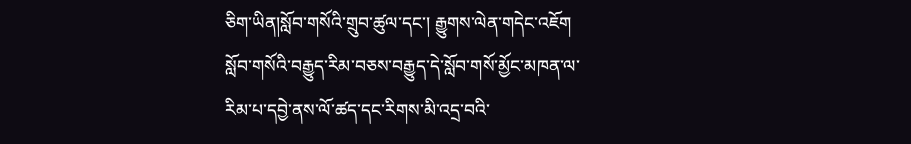ཅིག་ཡིན།སློབ་གསོའི་གྲུབ་ཚུལ་དང་། རྒྱུགས་ལེན་གདེང་འཇོག སློབ་གསོའི་བརྒྱུད་རིམ་བཅས་བརྒྱུད་དེ་སློབ་གསོ་མྱོང་མཁན་ལ་རིམ་པ་དབྱེ་ནས་ལོ་ཚད་དང་རིགས་མི་འདྲ་བའི་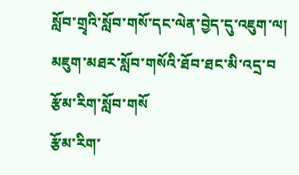སློབ་གྲྭའི་སློབ་གསོ་དང་ལེན་བྱེད་དུ་འཇུག་ལ། མཇུག་མཐར་སློབ་གསོའི་ཐོབ་ཐང་མི་འདྲ་བ
རྩོམ་རིག་སློབ་གསོ
རྩོམ་རིག་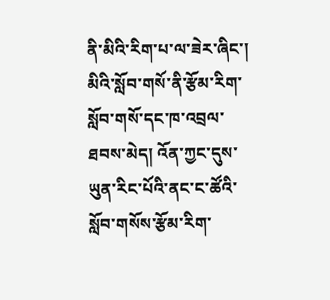ནི་མིའི་རིག་པ་ལ་ཟེར་ཞིང་། མིའི་སློབ་གསོ་ནི་རྩོམ་རིག་སློབ་གསོ་དང་ཁ་འབྲལ་ཐབས་མེད། འོན་ཀྱང་དུས་ཡུན་རིང་པོའི་ནང་ང་ཚོའི་སློབ་གསོས་རྩོམ་རིག་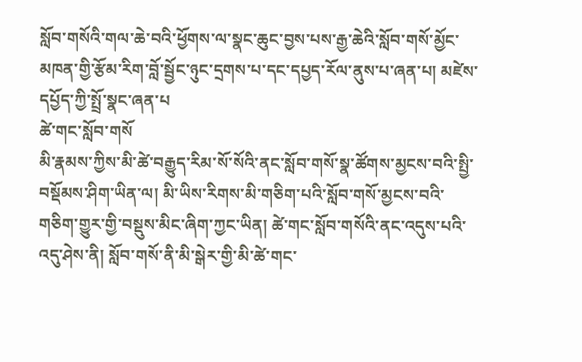སློབ་གསོའི་གལ་ཆེ་བའི་ཕྱོགས་ལ་སྣང་ཆུང་བྱས་པས་རྒྱ་ཆེའི་སློབ་གསོ་མྱོང་མཁན་གྱི་རྩོམ་རིག་བློ་སྦྱོང་ཉུང་དྲགས་པ་དང་དཔྱད་རོལ་ནུས་པ་ཞན་པ། མཛེས་དཔྱོད་ཀྱི་སྤྲོ་སྣང་ཞན་པ
ཚེ་གང་སློབ་གསོ
མི་རྣམས་ཀྱིས་མི་ཚེ་བརྒྱུད་རིམ་སོ་སོའི་ནང་སློབ་གསོ་སྣ་ཚོགས་མྱངས་བའི་སྤྱི་བསྡོམས་ཤིག་ཡིན་ལ། མི་ཡིས་རིགས་མི་གཅིག་པའི་སློབ་གསོ་མྱངས་བའི་གཅིག་གྱུར་གྱི་བསྡུས་མིང་ཞིག་ཀྱང་ཡིན། ཚེ་གང་སློབ་གསོའི་ནང་འདུས་པའི་འདུ་ཤེས་ནི། སློབ་གསོ་ནི་མི་སྒེར་གྱི་མི་ཚེ་གང་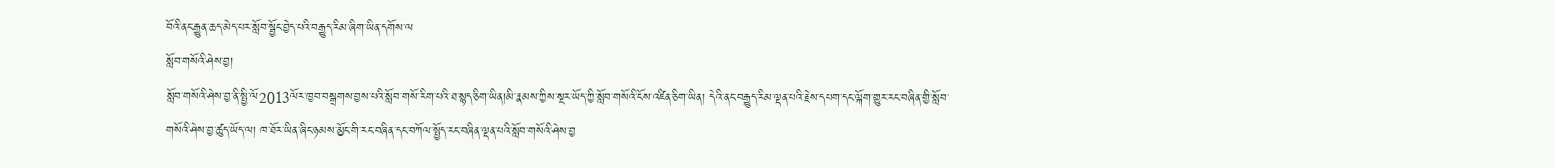བོའི་ནང་རྒྱུན་ཆད་མེད་པར་སློབ་སྦྱོང་བྱེད་པའི་བརྒྱུད་རིམ་ཞིག་ཡིན་དགོས་ལ
སློབ་གསོའི་ཤེས་བྱ།
སློབ་གསོའི་ཤེས་བྱ་ནི་སྤྱི་ལོ2013ལོར་ཁྱབ་བསྒྲགས་བྱས་པའི་སློབ་གསོ་རིག་པའི་ཐ་སྙད་ཅིག་ཡིན།མི་རྣམས་ཀྱིས་སྔར་ཡོད་ཀྱི་སློབ་གསོའི་ངོས་འཛིན་ཅིག་ཡིན། དེའི་ནང་བརྒྱུད་རིམ་ལྡན་པའི་རྗེས་དཔག་དང་ལྐོག་གྱུར་རང་བཞིན་གྱི་སློབ་གསོའི་ཤེས་བྱ་ཚུད་ཡོད་ལ། ཁ་ཐོར་ཡིན་ཞིང་ཉམས་མྱོང་གི་རང་བཞིན་དང་བཀོལ་སྤྱོད་རང་བཞིན་ལྡན་པའི་སློབ་གསོའི་ཤེས་བྱ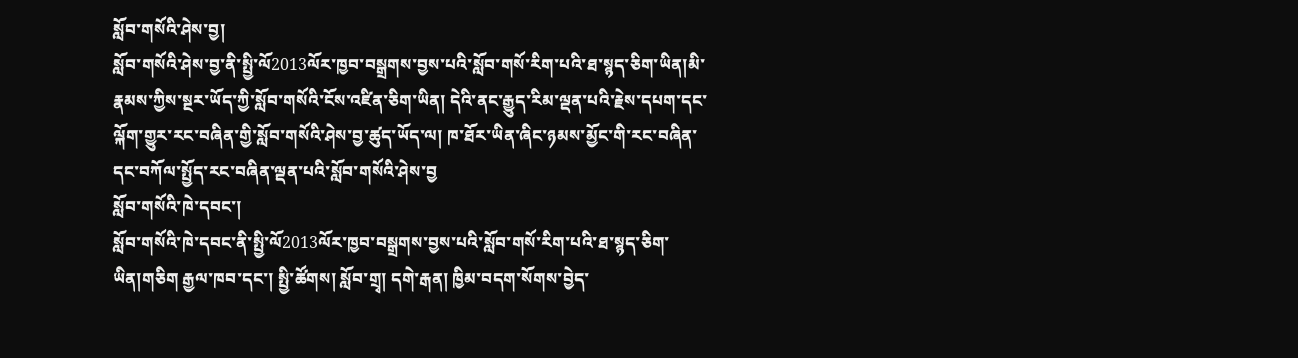སློབ་གསོའི་ཤེས་བྱ།
སློབ་གསོའི་ཤེས་བྱ་ནི་སྤྱི་ལོ2013ལོར་ཁྱབ་བསྒྲགས་བྱས་པའི་སློབ་གསོ་རིག་པའི་ཐ་སྙད་ཅིག་ཡིན།མི་རྣམས་ཀྱིས་སྔར་ཡོད་ཀྱི་སློབ་གསོའི་ངོས་འཛིན་ཅིག་ཡིན། དེའི་ནང་རྒྱུད་རིམ་ལྡན་པའི་རྗེས་དཔག་དང་ལྐོག་གྱུར་རང་བཞིན་གྱི་སློབ་གསོའི་ཤེས་བྱ་ཚུད་ཡོད་ལ། ཁ་ཐོར་ཡིན་ཞིང་ཉམས་མྱོང་གི་རང་བཞིན་དང་བཀོལ་སྤྱོད་རང་བཞིན་ལྡན་པའི་སློབ་གསོའི་ཤེས་བྱ
སློབ་གསོའི་ཁེ་དབང་།
སློབ་གསོའི་ཁེ་དབང་ནི་སྤྱི་ལོ2013ལོར་ཁྱབ་བསྒྲགས་བྱས་པའི་སློབ་གསོ་རིག་པའི་ཐ་སྙད་ཅིག་ཡིན།གཅིག རྒྱལ་ཁབ་དང་། སྤྱི་ཚོགས། སློབ་གྲྭ། དགེ་རྒན། ཁྱིམ་བདག་སོགས་བྱེད་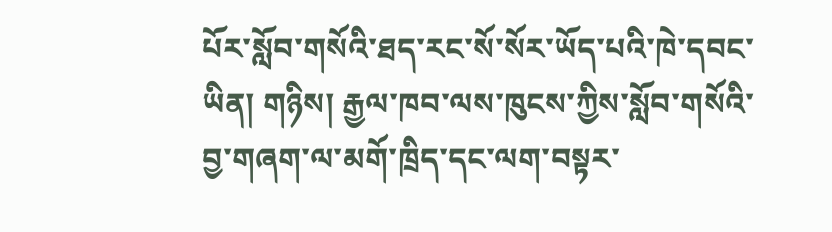པོར་སློབ་གསོའི་ཐད་རང་སོ་སོར་ཡོད་པའི་ཁེ་དབང་ཡིན། གཉིས། རྒྱལ་ཁབ་ལས་ཁུངས་ཀྱིས་སློབ་གསོའི་བྱ་གཞག་ལ་མགོ་ཁྲིད་དང་ལག་བསྟར་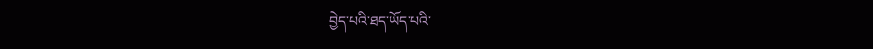བྱེད་པའི་ཐད་ཡོད་པའི་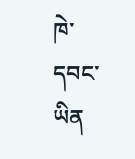ཁེ་དབང་ཡིན